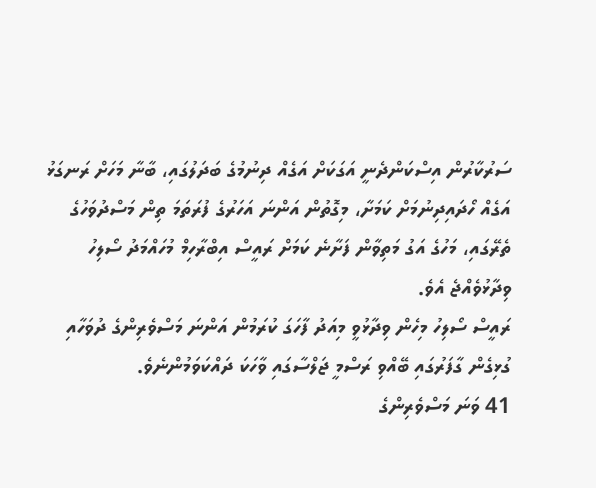ސަރުކާރުން އިސްކަންދެނީ އަގަކަށް އަގެއް ދިނުމުގެ ބަދަލުގައި، ބާނާ މަހަށް ރަނގަޅު އަގެއް ހޯދައިދިނުމަށް ކަމަށާ، މިގޮތުން އަންނަ އަހަރުގެ ފުރަތަމަ ތިން މަސްދުވަހުގެ ތެރޭގައި، މަހުގެ އަގު މަތިވާން ފަށާނެ ކަމަށް ރައީސް އިބްރާހިމް މުހައްމަދު ސޯލިހު ވިދާޅުވެއްޖެ އެވެ.
ރައީސް ސޯލިހު މިހެން ވިދާޅުވީ މިއަދު ފާހަގަ ކުރަމުން އަންނަ މަސްވެރިންގެ ދުވަހާއި ގުޅިގެން ގާފަރުގައި ބޭއްވި ރަސްމީ ޖަލްސާގައި ވާހަކަ ދައްކަވަމުންނެވެ.
41 ވަނަ މަސްވެރިންގެ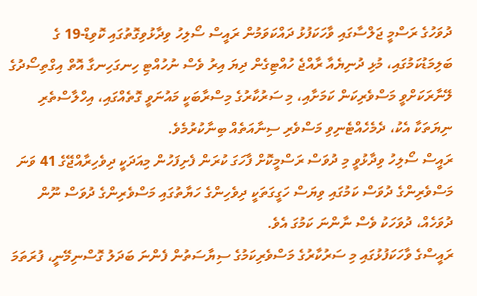ދުވަހުގެ ރަސްމީ ޖަލްސާގައި ވާހަކަފުޅު ދައްކަވަމުން ރައީސް ސޯލިހު ވިދާޅުވިގޮތުގައި ކޮވިޑް-19 ގެ ބަލިމަޑުކަމުގައި، މުޅި ދުނިޔެއާ ރާއްޖެ ހުއްޓިގެން ދިޔަ އިރު ވެސް ނުހުއްޓި ހިނގަހިނގާ އޮތް އިގްތިސޯދުގެ ލޭނާރަކަށްވީ މަސްވެރިކަން ކަމަށާއި، މި ސަރުކާރުގެ މިސްރާބަކީ މައުނަވީ ގޮތެއްގައި، އިހްލާސްތެރި ނިޔަތަކާ އެކު، ދެމެހެއްޓެނިވި މަސްވެރި ސިނާއަތެއް ބިނާކުރުމެވެ.
ރައީސް ސޯލިހު ވިދާޅުވީ މި ދުވަސް ރަސްމީކޮށް ފާހަގަ ކުރަން ފެށިފަހުން މިއަދަކީ ދިވެހިރާއްޖޭގެ 41 ވަނަ މަސްވެރިންގެ ދުވަސް ކަމުގައި ވިޔަސް ހަގީގަތަކީ ދިވެހިންގެ ހަޔާތުގައި މަސްވެރިންގެ ދުވަސް ނޫން ދުވަހެއް، ދުވަހަކު ވެސް ނާންނަ ކަމުގަ އެވެ.
ރައީސްގެ ވާހަކަފުޅުގައި މި ސަރުކާރުގެ މަސްވެރިކަމުގެ ސިޔާސަތުން ފެންނަ ބަދަލު ގޮސްނިމޭނީ، ފުރަތަމަ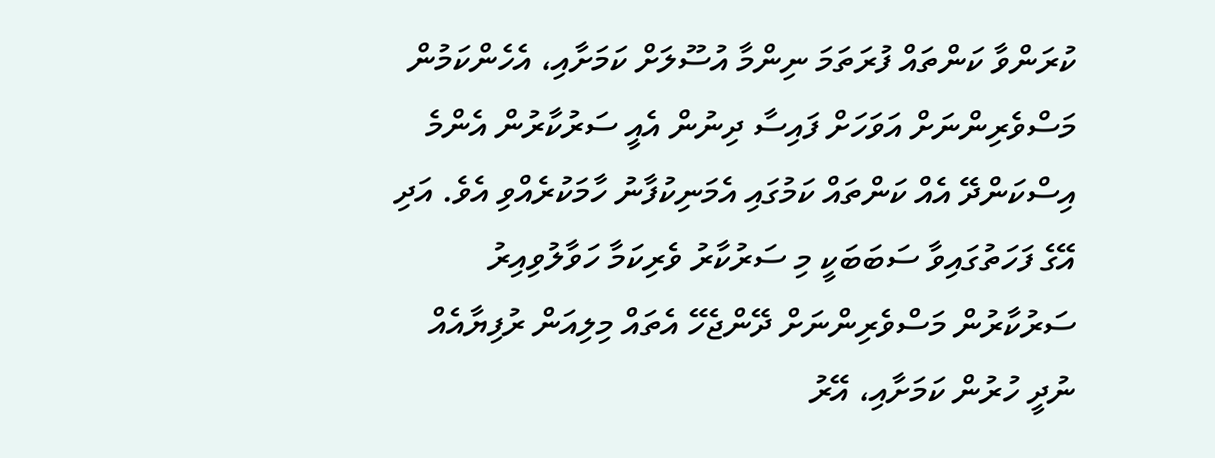ކުރަންވާ ކަންތައް ފުރަތަމަ ނިންމާ އުސޫލަށް ކަމަށާއި، އެހެންކަމުން މަސްވެރިންނަށް އަވަހަށް ފައިސާ ދިނުން އެއީ ސަރުކާރުން އެންމެ އިސްކަންދޭ އެއް ކަންތައް ކަމުގައި އެމަނިކުފާނު ހާމަކުރެއްވި އެވެ. އަދި އޭގެ ފަހަތުގައިވާ ސަބަބަކީ މި ސަރުކާރު ވެރިކަމާ ހަވާލުވިއިރު ސަރުކާރުން މަސްވެރިންނަށް ދޭންޖެހޭ އެތައް މިލިއަން ރުފިޔާއެއް ނުދީ ހުރުން ކަމަށާއި، އޭރު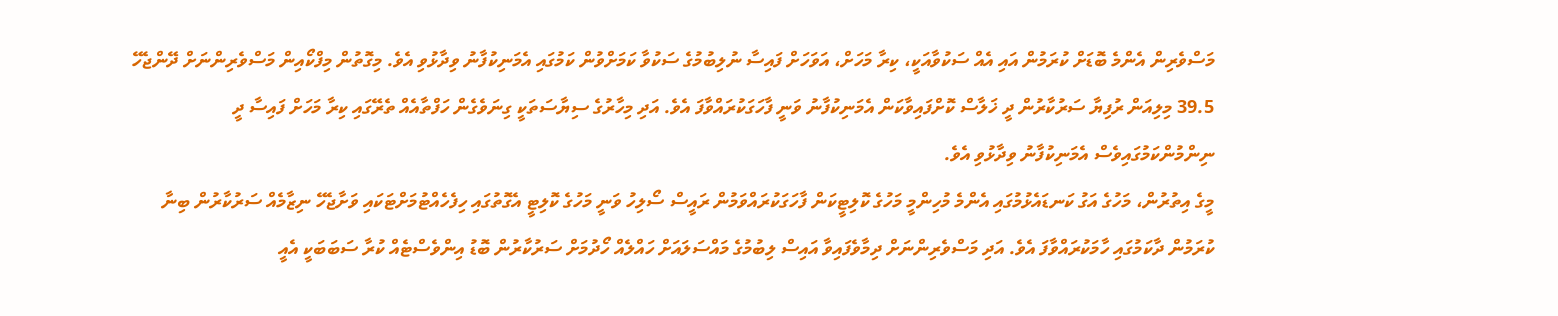މަސްވެރިން އެންމެ ބޮޑަށް ކުރަމުން އައި އެއް ސަކުވާއަކީ، ކިރާ މަހަށް، އަވަހަށް ފައިސާ ނުލިބުމުގެ ސަކުވާ ކަމަށްވުން ކަމުގައި އެމަނިކުފާނު ވިދާޅުވި އެވެ. މިގޮތުން މިފްކޯއިން މަސްވެރިންނަށް ދޭންޖެހޭ 39.5 މިލިއަން ރުފިޔާ ސަރުކާރުން ދީ ޚަލާސް ކޮށްފައިވާކަން އެމަނިކުފާނު ވަނީ ފާހަގަކުރައްވާފަ އެވެ. އަދި މިހާރުގެ ސިޔާސަތަކީ ގިނަވެގެން ހަފްތާއެއް ތެރޭގައި ކިރާ މަހަށް ފައިސާ ދީ ނިންމުންކަމުގައިވެސް އެމަނިކުފާނު ވިދާޅުވި އެވެ.
މީގެ އިތުރުން، މަހުގެ އަގު ކަނޑައެޅުމުގައި އެންމެ މުހިންމީ މަހުގެ ކޮލިޓީކަން ފާހަގަކުރައްވަމުން ރައީސް ސޯލިހު ވަނީ މަހުގެ ކޮލިޓީ އެގޮތުގައި ހިފެހެއްޓުމަށްޓަކައި ވަށާޖެހޭ ނިޒާމެއް ސަރުކާރުން ބިނާ ކުރަމުން ދާކަމުގައި ހާމަކުރައްވާފަ އެވެ. އަދި މަސްވެރިންނަށް ދިމާވެފައިވާ އައިސް ލިބުމުގެ މައްސަލައަށް ހައްލެއް ހޯދުމަށް ސަރުކާރުން ބޮޑު އިންވެސްޓެއް ކުރާ ސަބަބަކީ އެއީ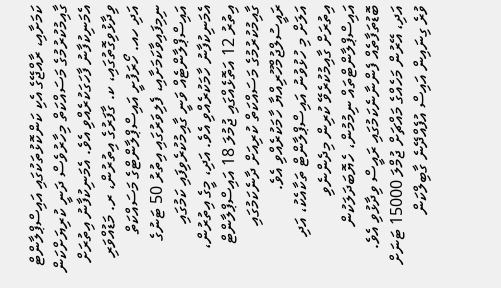ކަމަށާއި، ރާއްޖޭގެ އެކި ކަންކޮޅުތަކުގައި އައިސްޕްލާންޓް ގާއިމުކުރުމުގެ މަސައްކަތް މިހާރުވެސް ދަނީ ކުރިޔަށްކަން އެމަނިކުފާނު ފާހަގަކުރެއްވި އެވެ. އެމަނިކުފާނު އިތުރަށް ވިދާޅުވިގޮތުގައި، ކ. ގާފަރުގެ އިތުރުން، ރ. މަޑުއްވަރި އަދި ހއ. ހޯރަފުށީ އައިސްޕްލާންޓްގެ މަސައްކަތް ނިމިފައިވާކަމަށާއި، ފެލިވަރުގައި އިތުރު 50 ޓަނުގެ އައިސްޕްލާންޓެއް ވަނީ ގާއިމުކުރެވިފައި ކަމުގައި އެމަނިކުފާނު ހާމަކުރެއްވި އެވެ. އަދި، މީގެ އިތުރުން، އިތުރު 12 އަތޮޅެއްގައި ޖުމުލަ 18 އައިސްޕްލާންޓް ގާއިމުކުރުމުގެ މަސައްކަތް ކުރިއަށް ދާނެކަމުގައި ރައީސުލްޖުމްހޫރިއްޔާ ހާމަކުރެއްވި އެވެ.
އަލަށް މި ހުޅުވުނު އައިސްޕްލާންޓް ތަކާއެކު، އަދި އިތުރަށް ގާއިމުކުރެވޭ ކުރިން މިދެންނެވި އައިސްޕްލާންޓްތައް ނިމުމުން، ހެޔޮބަދަލަކުން ބޮޑުތަފާތެއް ފެންނާނެކަމުގައި ރައީސް ވިދާޅުވި އެވެ. އަދި، އޭރުން މަހެއްގެ މައްޗަށް ޖުމްލަ 15000 ޓަނަށް ވުރެ ގިނައިން އައިސް އުފެއްދޭނެ ގާބިލްކަން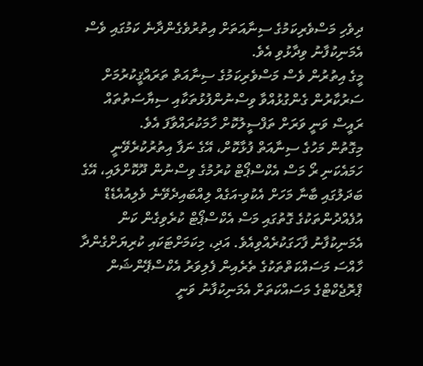ދިވެހި މަސްވެރިކަމުގެ ސިނާއަތަށް އިތުރުވެގެންދާނެ ކަމުގައި ވެސް އެމަނިކުފާނު ވިދާޅުވި އެވެ.
މީގެ އިތުރުން ވެސް މަސްވެރިކަމުގެ ސިނާއަތް ތަރައްޤީކުރުމަށް ސަރުކާރުން ގެންގުޅުއްވާ ވިސްނުންފުޅުތަކާއި ސިޔާސަތުތައް ރައީސް ވަނީ ވަރަށް ތަފްސީލުކޮށް ހާމަކުރައްވާފަ އެވެ.
މިގޮތުން މަހުގެ ސިނާއަތް ފުޅާކޮށް، އޭގެ ނަފާ އިތުރުކުރެވޭނީ ހަމައެކަނި ރޯ މަސް އެކްސްޕޯޓް ކުރުމުގެ ވިސްނުން ދޫކޮށްލައި، އޭގެ ބަދަލުގައި ބާނާ މަހަށް އެކުވި-އަގެއް ލިއްބައިދެވޭނެ ވެލިއުއެޑެޑް އުފެއްދުންތަކުގެ ގޮތުގައި މަސް އެކްސްޕޯޓް ކުރެވިގެން ކަން އެމަނިކުފާނު ފާހަގަކުރެއްވިއެވެ. އަދި، މިކަމަށްޓަކައި ކުރިޔަށްގެންދާ ހާއްސަ މަސައްކަތްތަކުގެ ތެރެއިން ފެލިވަރު އެކްސްޕޭންޝަން ޕްރޮޖެކްޓްގެ މަސައްކަތަށް އެމަނިކުފާނު ވަނީ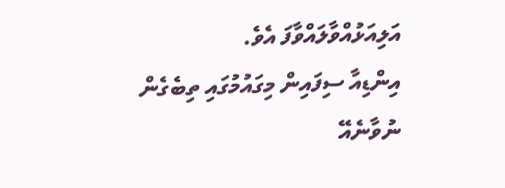އަލިއަޅުއްވާލައްވާފަ އެވެ.
އިންޑިއާ ސިފައިން މިގައުމުގައި ތިބެގެން ނުވާނެއޭ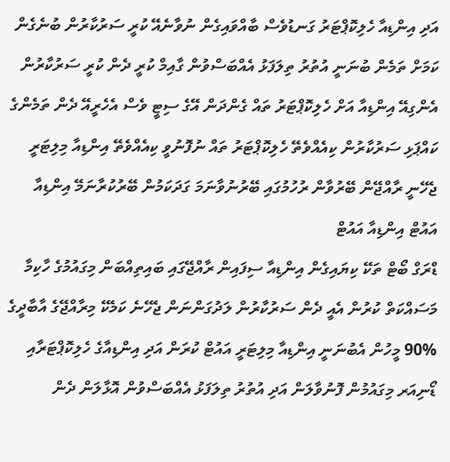އަދި އިންޑިއާ ހެލިކޮޕްޓަރު ގަނޑުވެސް ބާއްވައިގެން ނުވާނެއޭ ކުރީ ސަރުކާރުން ބުނެގެން ކަމަށް ތަމެން ބުނަނީ އުތުރު ތިލަފަޅު އެއްބަސްވުން ގާއިމް ކުރީ ދެން ކުރީ ސަރުކާރުން އެންގިއޭ އިންޑިއާ އަށް ހެލިކޮޕްޓަރު ތައް ގެންދަން އޭގެ ސިޓީ ވެސް އެހެރީއޭ ދެން ތަމެންގެ ކައްޕަޅި ސަރުކާރުން ކިއެއްވެތޭ ހެލިކޮޕްޓަރު ތައް ނުފޮނުވީ ކިއެއްވެތޭ އިންޑިއާ މިލިޓަރީ ޖެހޭނީ ރާއްޖޭން ބޭރުވާން ރުހުމުގައި ބޭރުނުވާނަމަ ގަދަކަމުން ބޭރުކުރާނަމޭ އިންޑިއާ އައުޓް އިންޑިއާ އައުޓް
ޑްރަގް ބޯޓް ތަކޭ ކިޔައިގެން އިންޑިއާ ސިފައިން ރާއްޖޭގައި ބައިތިއްބަން މިގައުމުގެ ހާކިމާ މަސައްކަތް ކުރުން އެއީ ދެން ސަރުކާރުން ލަދުގަންނަން ޖެހޭނެ ކަމެކޭ މިރާއްޖޭގެ އާބާދީގެ %90 މީހުން އެބުނަނީ އިންޑިއާ މިލިޓަރީ އައުޓް ކުރަން އަދި އިންޑިއާގެ ހެލިކޮޕްޓަރާއި ޑޯނިއަރ މިގައުމުން ފޮނުވާލަން އަދި އުތުރު ތިލަފަޅު އެއްބަސްވުން އޮޅާލަން ދެން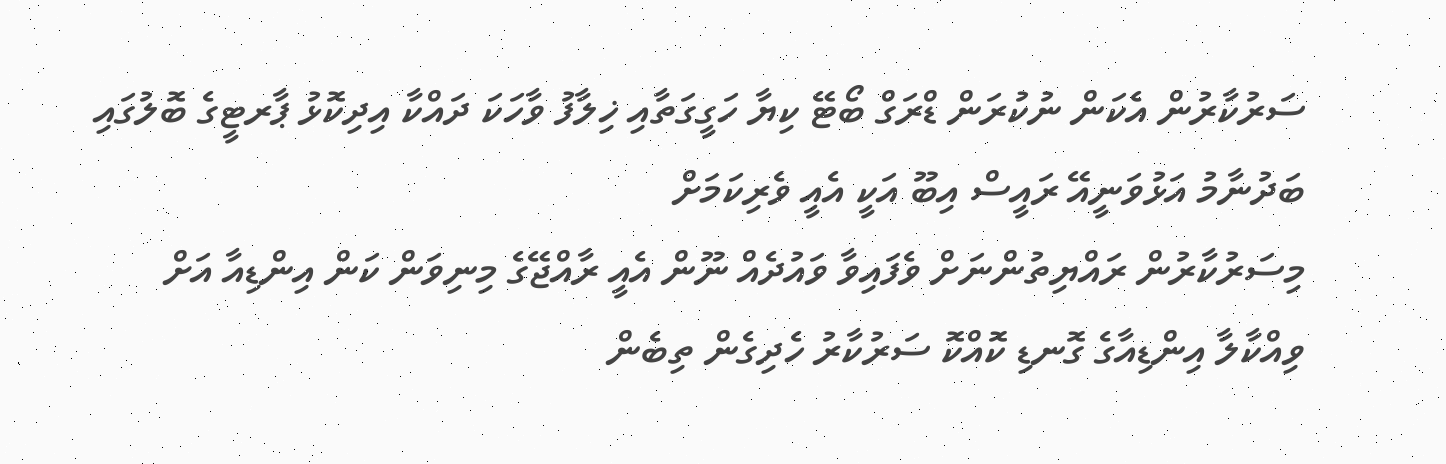ސަރުކާރުން އެކަން ނުކުރަން ޑްރަގް ބޯޓޭ ކިޔާ ހަގީގަތާއި ޚިލާފު ވާހަކަ ދައްކާ އިދިކޮޅު ޕާރޓީގެ ބޮލުގައި ބަދުނާމު އަޅުވަނީއޭ ރައީސް އިބޫ އަކީ އެއީ ވެރިކަމަށް
މިސަރުކާރުން ރައްޔިތުންނަށް ވެފައިވާ ވައުދެއް ނޫން އެއީ ރާއްޖޭގެ މިނިވަން ކަން އިންޑިއާ އަށް ވިއްކާލާ އިންޑިއާގެ ގޮނޑި ކޮއްކޮ ސަރުކާރު ހެދިގެން ތިބެން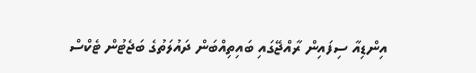އިންޑިއާ ސިފައިން ރާއްޖޭގައި ބައިތިއްބަން ދައުލަތުގެ ބަޖެޓުން ޓެކްސް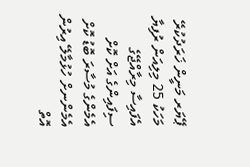ޕޭޔަރ މަނީން ޚަރަދުކުރޭ މަހަކު 25 މިލިއަން ރުފިޔާ އެފައިސާ މިރާއްޖޭގެ ސިފައިންގެ އަށް ކޮށް އެމެންގެ މުސާރަ ބޮޑު ކޮށް އެމެންނށް ހުޅުމާލޭ އިރުން އޮތް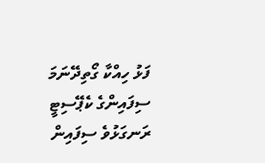ފަޅު ހިއްކާ ގޯތިދޭނަމަ ސިފައިންގެ ކެޕޭސިޓީ ރަނގަޅުވެ ސިފައިން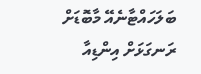ބަލަހައްޓާނެއޭ މާބޮޑަށް ރަނގަޅަށް އިންޑިއާ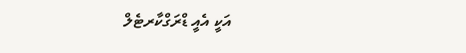އަކީ އެއީ ޑްރަގްކާރޓެލް